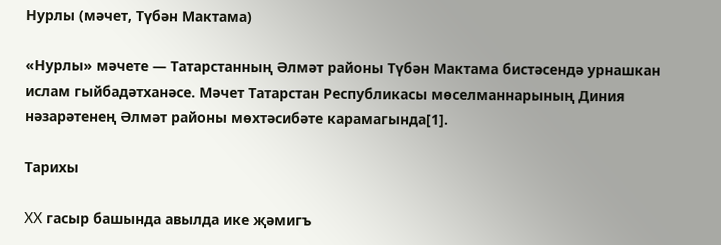Нурлы (мәчет, Түбән Мактама)

«Нурлы» мәчете — Татарстанның Әлмәт районы Түбән Мактама бистәсендә урнашкан ислам гыйбадәтханәсе. Мәчет Татарстан Республикасы мөселманнарының Диния нәзарәтенең Әлмәт районы мөхтәсибәте карамагында[1].

Тарихы

XX гасыр башында авылда ике җәмигъ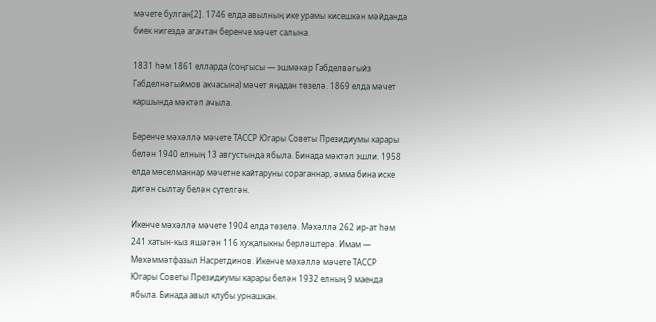мәчете булган[2]. 1746 елда авылның ике урамы кисешкән мәйданда биек нигездә агачтан беренче мәчет салына.

1831 һәм 1861 елларда (соңгысы — эшмәкәр Габделвәгыйз Габделнәгыймов акчасына) мәчет яңадан төзелә. 1869 елда мәчет каршында мәктәп ачыла.

Беренче мәхәллә мәчете ТАССР Югары Советы Президиумы карары белән 1940 елның 13 августында ябыла. Бинада мәктәп эшли. 1958 елда мөселманнар мәчетне кайтаруны сораганнар, әмма бина иске дигән сылтау белән сүтелгән.

Икенче мәхәллә мәчете 1904 елда төзелә. Мәхәллә 262 ир-ат һәм 241 хатын-кыз яшәгән 116 хуҗалыкны берләштерә. Имам — Мөхәммәтфазыл Насретдинов. Икенче мәхәллә мәчете ТАССР Югары Советы Президиумы карары белән 1932 елның 9 маенда ябыла. Бинада авыл клубы урнашкан.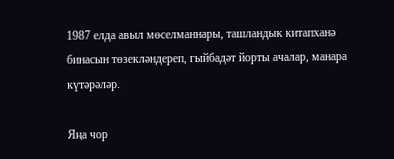1987 елда авыл мөселманнары, ташландык китапханә бинасын төзекләндереп, гыйбадәт йорты ачалар, манара күтәрәләр.

Яңа чор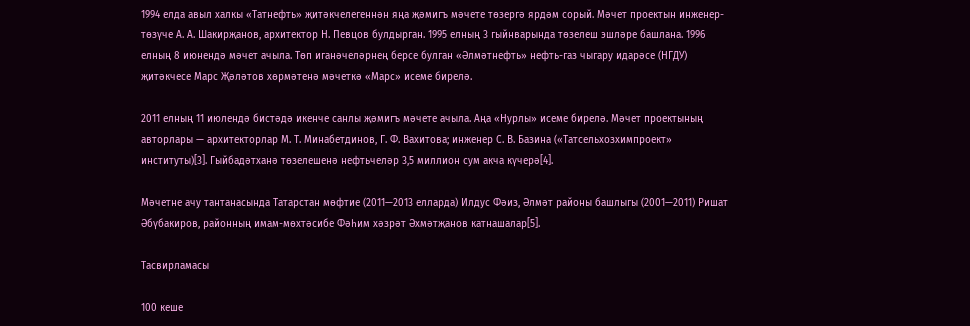1994 елда авыл халкы «Татнефть» җитәкчелегеннән яңа җәмигъ мәчете төзергә ярдәм сорый. Мәчет проектын инженер-төзүче А. А. Шакирҗанов, архитектор Н. Певцов булдырган. 1995 елның 3 гыйнварында төзелеш эшләре башлана. 1996 елның 8 июнендә мәчет ачыла. Төп иганәчеләрнең берсе булган «Әлмәтнефть» нефть-газ чыгару идарәсе (НГДУ) җитәкчесе Марс Җәләтов хөрмәтенә мәчеткә «Марс» исеме бирелә.

2011 елның 11 июлендә бистәдә икенче санлы җәмигъ мәчете ачыла. Аңа «Нурлы» исеме бирелә. Мәчет проектының авторлары — архитекторлар М. Т. Минабетдинов, Г. Ф. Вахитова; инженер С. В. Базина («Татсельхозхимпроект» институты)[3]. Гыйбадәтханә төзелешенә нефтьчеләр 3,5 миллион сум акча күчерә[4].

Мәчетне ачу тантанасында Татарстан мөфтие (2011—2013 елларда) Илдус Фәиз, Әлмәт районы башлыгы (2001—2011) Ришат Әбүбакиров, районның имам-мөхтәсибе Фәһим хәзрәт Әхмәтҗанов катнашалар[5].

Тасвирламасы

100 кеше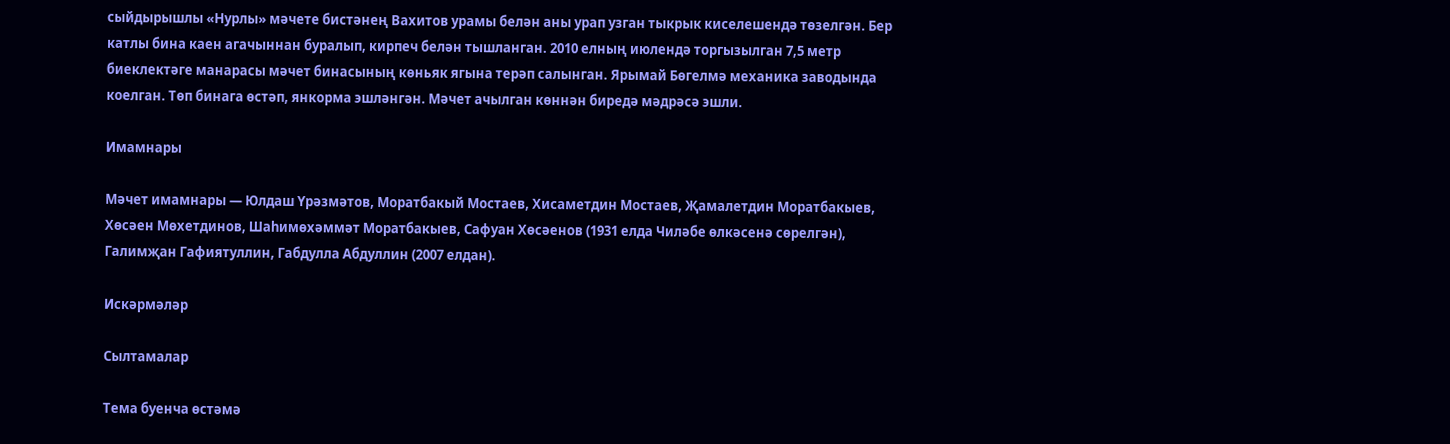сыйдырышлы «Нурлы» мәчете бистәнең Вахитов урамы белән аны урап узган тыкрык киселешендә төзелгән. Бер катлы бина каен агачыннан буралып, кирпеч белән тышланган. 2010 елның июлендә торгызылган 7,5 метр биеклектәге манарасы мәчет бинасының көньяк ягына терәп салынган. Ярымай Бөгелмә механика заводында коелган. Төп бинага өстәп, янкорма эшләнгән. Мәчет ачылган көннән биредә мәдрәсә эшли.

Имамнары

Мәчет имамнары — Юлдаш Үрәзмәтов, Моратбакый Мостаев, Хисаметдин Мостаев, Җамалетдин Моратбакыев, Хөсәен Мөхетдинов, Шаһимөхәммәт Моратбакыев, Сафуан Хөсәенов (1931 елда Чиләбе өлкәсенә сөрелгән), Галимҗан Гафиятуллин, Габдулла Абдуллин (2007 елдан).

Искәрмәләр

Сылтамалар

Тема буенча өстәмә